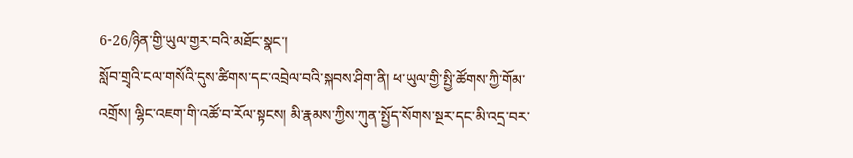6-26/ཉིན་གྱི་ཡུལ་གྱར་བའི་མཐོང་སྣང་།
སློབ་གྲྭའི་ངལ་གསོའི་དུས་ཚིགས་དང་འབྲེལ་བའི་སྐབས་ཤིག་ནི། ཕ་ཡུལ་གྱི་སྤྱི་ཚོགས་ཀྱི་གོམ་འགྲོས། ལྷིང་འཇག་གི་འཚོ་བ་རོལ་སྟངས། མི་རྣམས་ཀྱིས་ཀུན་སྤྱོད་སོགས་སྔར་དང་མི་འདྲ་བར་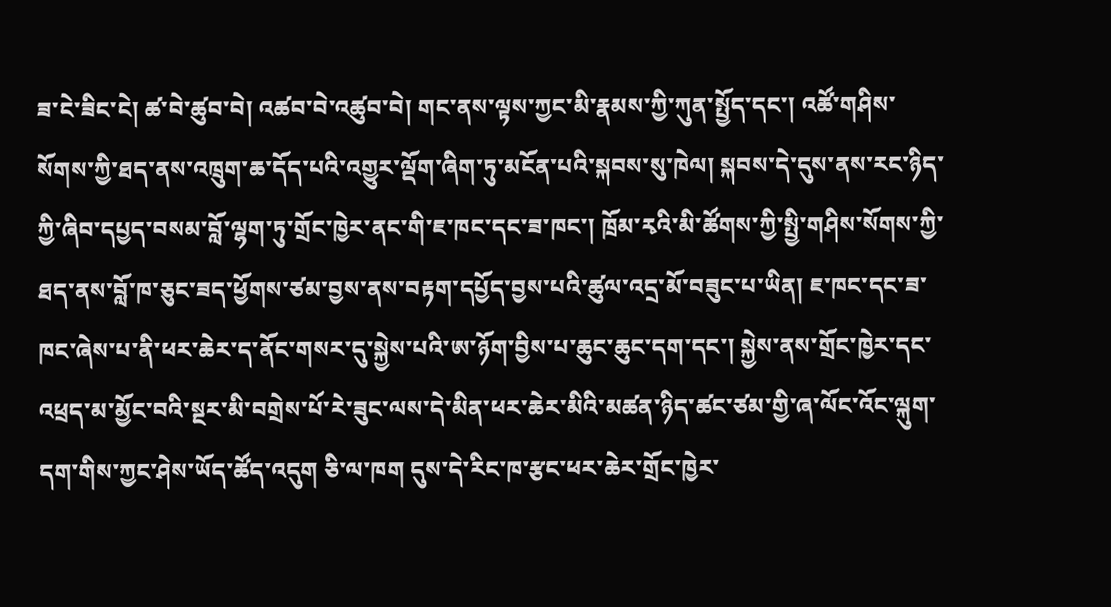ཟ་ངེ་ཟིང་ངེ། ཚ་བེ་ཚུབ་བེ། འཚབ་བེ་འཚུབ་བེ། གང་ནས་ལྟས་ཀྱང་མི་རྣམས་ཀྱི་ཀུན་སྤྱོད་དང་། འཚོ་གཤིས་སོགས་ཀྱི་ཐད་ནས་འཁྲུག་ཆ་དོད་པའི་འགྱུར་ལྡོག་ཞིག་ཏུ་མངོན་པའི་སྐབས་སུ་ཁེལ། སྐབས་དེ་དུས་ནས་རང་ཉིད་ཀྱི་ཞིབ་དཔྱད་བསམ་བློ་ལྷག་ཏུ་གྲོང་ཁྱེར་ནང་གི་ཇ་ཁང་དང་ཟ་ཁང་། ཁྲོམ་རྭའི་མི་ཚོགས་ཀྱི་སྤྱི་གཤིས་སོགས་ཀྱི་ཐད་ནས་བློ་ཁ་ཅུང་ཟད་ཕྱོགས་ཙམ་བྱས་ནས་བརྟག་དཔྱོད་བྱས་པའི་ཚུལ་འདྲ་མོ་བཟུང་པ་ཡིན། ཇ་ཁང་དང་ཟ་ཁང་ཞེས་པ་ནི་ཕར་ཆེར་ད་ནོང་གསར་དུ་སྐྱེས་པའི་ཨ་ཉོག་བྱིས་པ་ཆུང་ཆུང་དག་དང་། སྐྱེས་ནས་གྲོང་ཁྱེར་དང་འཕྲད་མ་མྱོང་བའི་སྔར་མི་བགྲེས་པོ་རེ་ཟུང་ལས་དེ་མིན་ཕར་ཆེར་མིའི་མཚན་ཉིད་ཚང་ཙམ་གྱི་ཞ་ལོང་འོང་ལྐུག་དག་གིས་ཀྱང་ཤེས་ཡོད་ཚོད་འདུག ཅི་ལ་ཁག དུས་དེ་རིང་ཁ་རྩང་ཕར་ཆེར་གྲོང་ཁྱེར་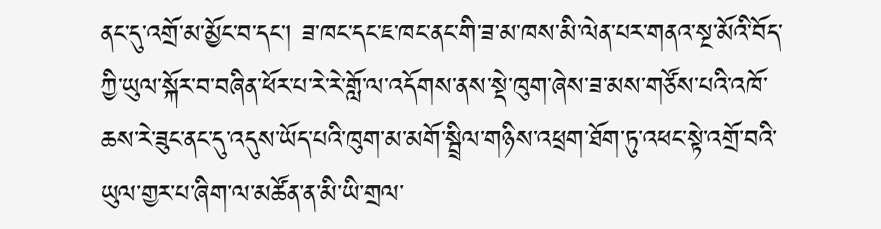ནང་དུ་འགྲོ་མ་མྱོང་བ་དང་། ཟ་ཁང་དང་ཇ་ཁང་ནང་གི་ཟ་མ་ཁས་མི་ལེན་པར་གནའ་སྔ་མོའི་བོད་ཀྱི་ཡུལ་སྐོར་བ་བཞིན་ཕོར་པ་རེ་རེ་གློ་ལ་འདོགས་ནས་སྡེ་ཁུག་ཞེས་ཟ་མས་གཙོས་པའི་འཁོ་ཆས་རེ་ཟུང་ནང་དུ་འདུས་ཡོད་པའི་ཁུག་མ་མགོ་སྦྲིལ་གཉིས་འཕྲག་ཐོག་ཏུ་འཕང་སྟེ་འགྲོ་བའི་ཡུལ་གྱར་པ་ཞིག་ལ་མཚོན་ན་མི་ཡི་གྲལ་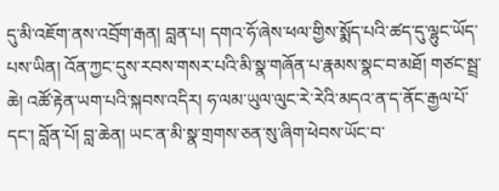དུ་མི་འཇོག་ནས་འབྲོག་རྒན། བླན་པ། དགའ་ཧོ་ཞེས་ཕལ་གྱིས་སྨོད་པའི་ཚད་དུ་ལྷུང་ཡོད་པས་ཡིན། འོན་ཀྱང་དུས་རབས་གསར་པའི་མི་སྣ་གཞོན་པ་རྣམས་སྣང་བ་མཐོ། གཙང་སྦྲ་ཆེ། འཚོ་རྟེན་ཡག་པའི་སྐབས་འདིར། ཧ་ལམ་ཡུལ་ལུང་རེ་རེའི་མདའ་ན་ད་ནོང་རྒྱལ་པོ་དང་། བློན་པོ། བླ་ཆེན། ཡང་ན་མི་སྣ་གྲགས་ཅན་སུ་ཞིག་ཕེབས་ཡོང་བ་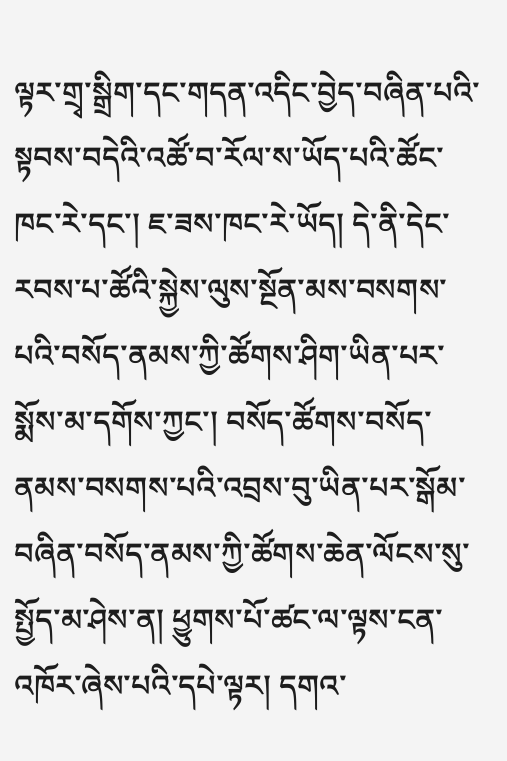ལྟར་གྲྭ་སྒྲིག་དང་གདན་འདིང་བྱེད་བཞིན་པའི་སྟབས་བདེའི་འཚོ་བ་རོལ་ས་ཡོད་པའི་ཚོང་ཁང་རེ་དང་། ཇ་ཟས་ཁང་རེ་ཡོད། དེ་ནི་དེང་རབས་པ་ཚོའི་སྐྱེས་ལུས་སྔོན་མས་བསགས་པའི་བསོད་ནམས་ཀྱི་ཚོགས་ཤིག་ཡིན་པར་སྨོས་མ་དགོས་ཀྱང་། བསོད་ཚོགས་བསོད་ནམས་བསགས་པའི་འབྲས་བུ་ཡིན་པར་སྒོམ་བཞིན་བསོད་ནམས་ཀྱི་ཚོགས་ཆེན་ལོངས་སུ་སྤྱོད་མ་ཤེས་ན། ཕྱུགས་པོ་ཚང་ལ་ལྟས་ངན་འཁོར་ཞེས་པའི་དཔེ་ལྟར། དགའ་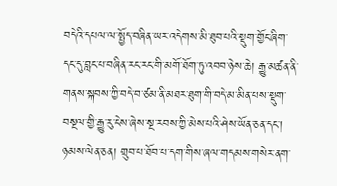བདེའི་དཔལ་ལ་སྤྱོད་བཞིན་ཡར་འདེགས་མི་ཐུབ་པའི་སྡུག་གྱོང་ཞིག་དང་དུ་བླང་པ་བཞིན་རང་རང་གི་མགོ་ཐོག་ཏུ་འབབ་ཉེས་ཆེ། རྒྱུ་མཚན་ནི་གནས་སྐབས་ཀྱི་བདེ་བ་ཙམ་ནི་མཐར་ཐུག་གི་བདེ་མ་མིན་པས་སྡུག་བསྔལ་གྱི་རྒྱུ་རུ་ངེས་ཞེས་སྔ་རབས་ཀྱི་མེས་པའི་ཤེས་ཡོན་ཅན་དང་། ཉམས་ལེན་ཅན། གྲུབ་པ་ཐོབ་པ་དག་གིས་ཞལ་གདམས་གསེར་ནག་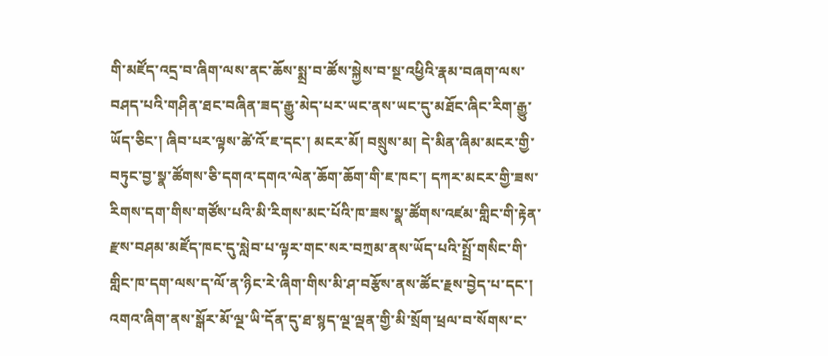གི་མཛོད་འདྲ་བ་ཞིག་ལས་ནང་ཆོས་སྨྲ་བ་ཚོས་སྐྱེས་བ་སྔ་འཕྱིའི་རྣམ་བཞག་ལས་བཤད་པའི་གཤིན་ཐང་བཞིན་ཟད་རྒྱུ་མེད་པར་ཡང་ནས་ཡང་དུ་མཐོང་ཞིང་རིག་རྒྱུ་ཡོད་ཅིང་། ཞིབ་པར་ལྟས་ཚེ་འོ་ཇ་དང་། མངར་མོ། བསྲུས་མ། དེ་མིན་ཞིམ་མངར་གྱི་བཏུང་བྱ་སྣ་ཚོགས་ཅི་དགའ་དགའ་ལེན་ཆོག་ཆོག་གི་ཇ་ཁང་། དཀར་མངར་གྱི་ཟས་རིགས་དག་གིས་གཙོས་པའི་མི་རིགས་མང་པོའི་ཁ་ཟས་སྣ་ཚོགས་འཛམ་གླིང་གི་རྟེན་རྫས་བཤམ་མཛོད་ཁང་དུ་སླེབ་པ་ལྟར་གང་སར་བཀྲམ་ནས་ཡོད་པའི་སྤྲོ་གསིང་གི་གླིང་ཁ་དག་ལས་ད་ལོ་ན་ཉིང་རེ་ཞིག་གིས་མི་ཤ་བརྩོས་ནས་ཚོང་རྗས་བྱེད་པ་དང་། འགའ་ཞིག་ནས་སྒོར་མོ་ལྔ་ཡི་དོན་དུ་ཐ་སྙད་ལྔ་ལྡན་གྱི་མི་སྲོག་ཕྲལ་བ་སོགས་ང་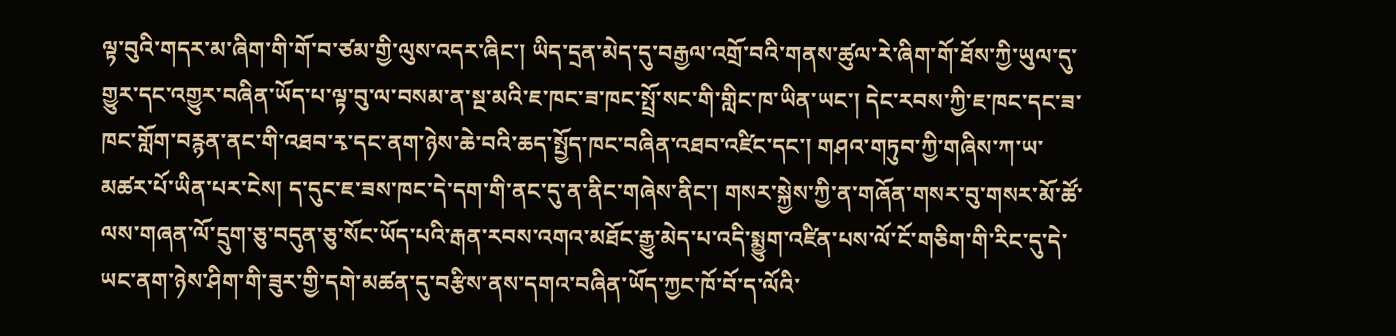ལྟ་བུའི་གདར་མ་ཞིག་གི་གོ་བ་ཙམ་གྱི་ལུས་འདར་ཞིང་། ཡིད་དྲན་མེད་དུ་བརྒྱལ་འགྲོ་བའི་གནས་ཚུལ་རེ་ཞིག་གོ་ཐོས་ཀྱི་ཡུལ་དུ་གྱུར་དང་འགྱུར་བཞིན་ཡོད་པ་ལྟ་བུ་ལ་བསམ་ན་སྔ་མའི་ཇ་ཁང་ཟ་ཁང་སྤྲོ་སང་གི་གླིང་ཁ་ཡིན་ཡང་། དེང་རབས་ཀྱི་ཇ་ཁང་དང་ཟ་ཁང་གློག་བརྙན་ནང་གི་འཐབ་རྭ་དང་ནག་ཉེས་ཆེ་བའི་ཆད་སྤྱོད་ཁང་བཞིན་འཐབ་འཛིང་དང་། གཤའ་གཏུབ་ཀྱི་གཞིས་ཀ་ཡ་མཚར་པོ་ཡིན་པར་ངེས། ད་དུང་ཇ་ཟས་ཁང་དེ་དག་གི་ནང་དུ་ན་ནིང་གཞེས་ནིང་། གསར་སྐྱེས་ཀྱི་ན་གཞོན་གསར་བུ་གསར་མོ་ཚོ་ལས་གཞན་ལོ་དྲུག་ཅུ་བདུན་ཅུ་སོང་ཡོད་པའི་རྒན་རབས་འགའ་མཐོང་རྒྱུ་མེད་པ་འདི་སྨྱུག་འཛིན་པས་ལོ་ངོ་གཅིག་གི་རིང་དུ་དེ་ཡང་ནག་ཉེས་ཤིག་གི་ཟུར་གྱི་དགེ་མཚན་དུ་བརྩིས་ནས་དགའ་བཞིན་ཡོད་ཀྱང་ཁོ་བོ་ད་ལོའི་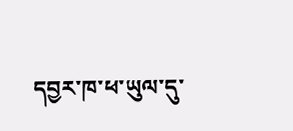དབྱར་ཁ་ཕ་ཡུལ་དུ་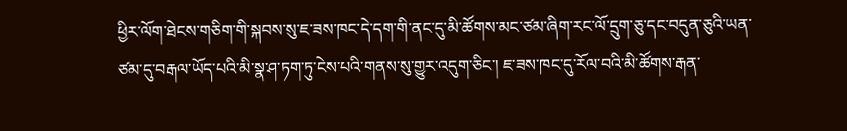ཕྱིར་ལོག་ཐེངས་གཅིག་གི་སྐབས་སུ་ཇ་ཟས་ཁང་དེ་དག་གི་ནང་དུ་མི་ཚོགས་མང་ཙམ་ཞིག་རང་ལོ་དྲུག་ཅུ་དང་བདུན་ཅུའི་ཡན་ཙམ་དུ་བརྒལ་ཡོད་པའི་མི་སྣ་ཤ་ཏག་ཏུ་ངེས་པའི་གནས་སུ་གྱུར་འདུག་ཅིང་། ཇ་ཟས་ཁང་དུ་རོལ་བའི་མི་ཚོགས་རྒན་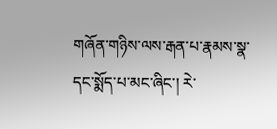གཞོན་གཉིས་ལས་རྒན་པ་རྣམས་སྣ་དང་སྨོད་པ་མང་ཞིང་། རེ་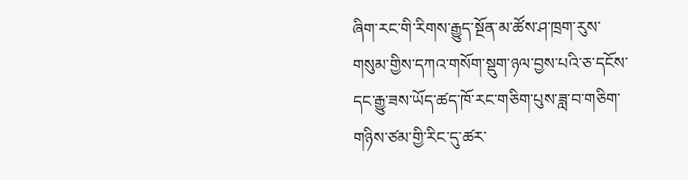ཞིག་རང་གི་རིགས་རྒྱུད་སྔོན་མ་ཚོས་ཤ་ཁྲག་རུས་གསུམ་གྱིས་དཀའ་གསོག་སྡུག་ཉལ་བྱས་པའི་ཅ་དངོས་དང་རྒྱུ་ཟས་ཡོད་ཚད་ཁོ་རང་གཅིག་པུས་ཟླ་བ་གཅིག་གཉིས་ཙམ་གྱི་རིང་དུ་ཚར་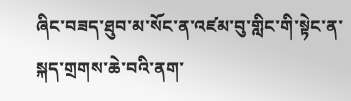ཞིང་བཟད་ཐུབ་མ་སོང་ན་འཛམ་བུ་གླིང་གི་སྟེང་ན་སྐད་གྲགས་ཆེ་བའི་ནག་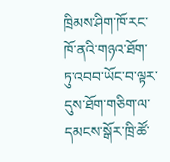ཁྲིམས་ཤིག་ཁོ་རང་ཁོ་ནའི་གཉའ་ཐོག་ཏུ་འབབ་ཡོང་བ་ལྟར་དུས་ཐོག་གཅིག་ལ་དམངས་སྒོར་ཁྲི་ཚོ་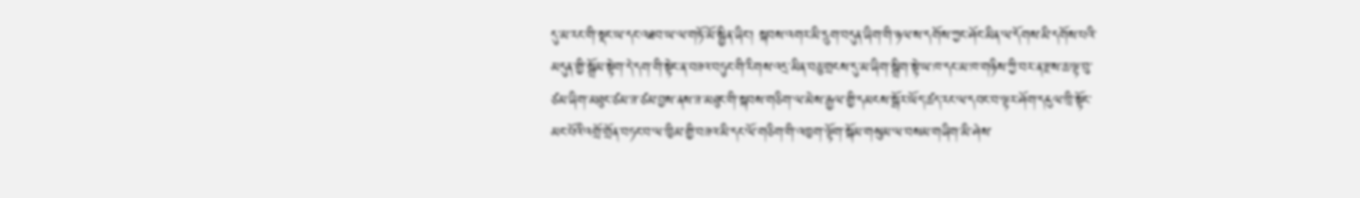དུ་མ་རང་གི་སྡང་ཡ་དང་འཐབ་ཡ་ལ་གཏོ་མོ་སྦྱིན་ཞིང་། སྐབས་འགར་མི་དྲུག་བདུན་ཞིག་གི་ཉལ་ས་དགོས་ཀྱང་ཤོང་མིན་ལ་དོགས་མི་དགོས་པའི་མདུན་གྱི་སྒྲོམ་སྟེག་དེ་དག་གི་སྟེང་ན་བཟའ་བཏུང་གི་རིགས་འདྲ་མིན་བཅུ་གྲངས་དུ་མ་ཞིག་སྒྲིག་སྟེ་ཡ་ཁ་དང་མ་ཁ་གཉིས་ཀྱི་བར་ན་རྫས་ཆ་ལྟ་བུ་ཙམ་ཞིག་མཐུང་ཙམ་ཟ་ཙམ་བྱས་ནས་ཟ་མཐུང་གི་སྐབས་གཅིག་ལ་མེས་རྒྱལ་གྱི་དམངས་སྒོར་ཡོད་ཚད་རང་ལ་དབང་བ་ལྟར་ཤོག་དངུལ་ཁྲི་སྟོང་མང་པོའི་འགྲོ་གྲོན་བཏང་བ་ལ་ཁྱིམ་གྱི་བཟའ་མི་དང་ལོ་གཅིག་གི་འཁྱག་ལྟོག་སྐོམ་གསུམ་ལ་བསམ་གཞིག་མི་ཤེས་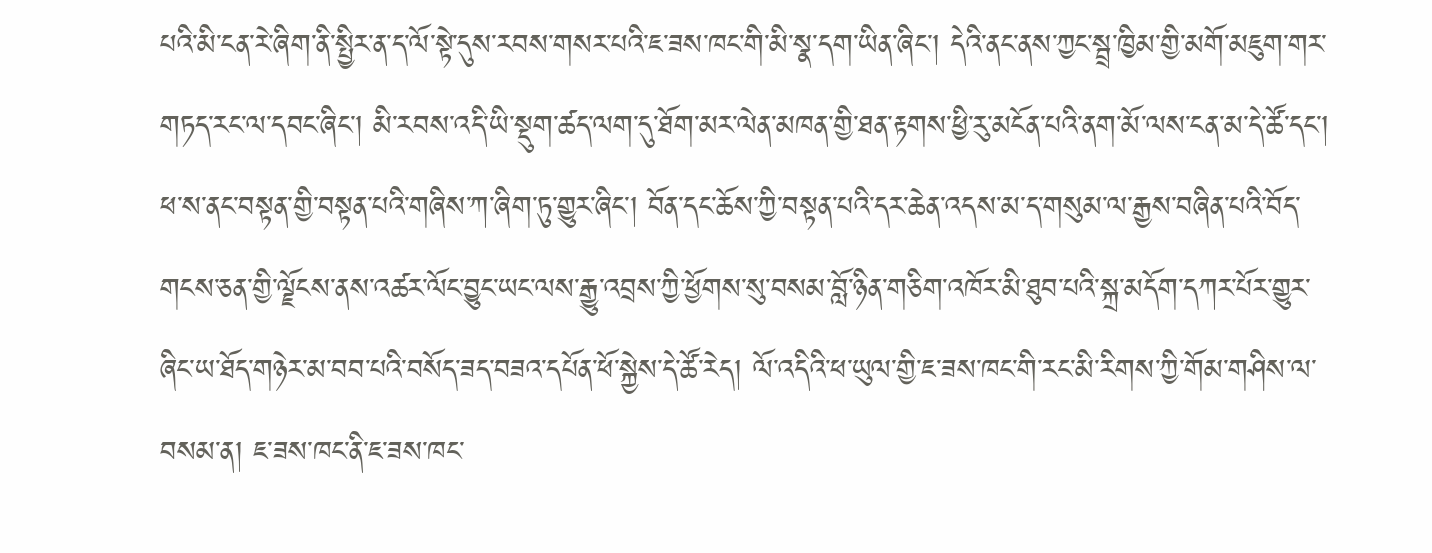པའི་མི་ངན་རེ་ཞིག་ནི་སྤྱིར་ན་ད་ལོ་སྟེ་དུས་རབས་གསར་པའི་ཇ་ཟས་ཁང་གི་མི་སྣ་དག་ཡིན་ཞིང་། དེའི་ནང་ནས་ཀྱང་སྦྲ་ཁྱིམ་གྱི་མགོ་མཇུག་གར་གཏད་རང་ལ་དབང་ཞིང་། མི་རབས་འདི་ཡི་སྡུག་ཚད་ལག་དུ་ཐོག་མར་ལེན་མཁན་གྱི་ཐན་རྟགས་ཕྱི་རུ་མངོན་པའི་ནག་མོ་ལས་ངན་མ་དེ་ཚོ་དང་། ཕ་ས་ནང་བསྟན་གྱི་བསྟན་པའི་གཞིས་ཀ་ཞིག་ཏུ་གྱུར་ཞིང་། བོན་དང་ཆོས་ཀྱི་བསྟན་པའི་དར་ཆེན་འདས་མ་ད་གསུམ་ལ་རྒྱས་བཞིན་པའི་བོད་གངས་ཅན་གྱི་ལྗོངས་ནས་འཚར་ལོང་བྱུང་ཡང་ལས་རྒྱུ་འབྲས་ཀྱི་ཕྱོགས་སུ་བསམ་བློ་ཉིན་གཅིག་འཁོར་མི་ཐུབ་པའི་སྐྲ་མདོག་དཀར་པོར་གྱུར་ཞིང་ཡ་ཐོད་གཉེར་མ་བབ་པའི་བསོད་ཟད་བཟའ་དཔོན་ཕོ་སྐྱེས་དེ་ཚོ་རེད། ལོ་འདིའི་ཕ་ཡུལ་གྱི་ཇ་ཟས་ཁང་གི་རང་མི་རིགས་ཀྱི་གོམ་གཤིས་ལ་བསམ་ན། ཇ་ཟས་ཁང་ནི་ཇ་ཟས་ཁང་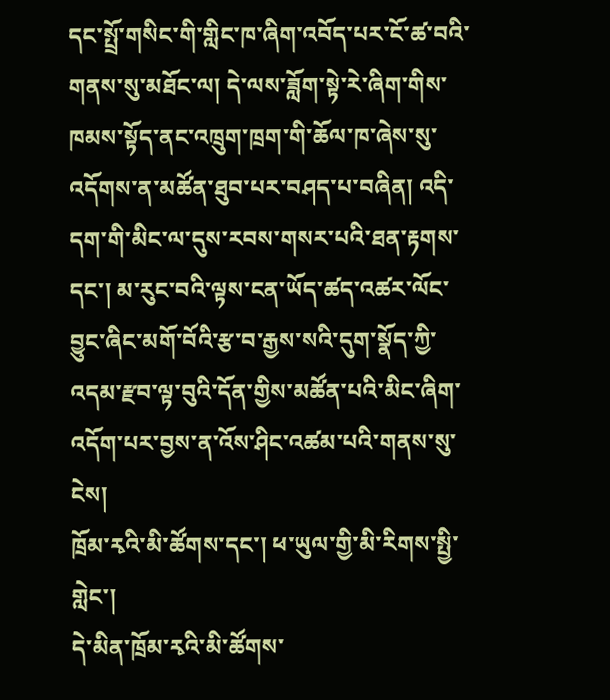དང་སྤྲོ་གསིང་གི་གླིང་ཁ་ཞིག་འབོད་པར་ངོ་ཚ་བའི་གནས་སུ་མཐོང་ལ། དེ་ལས་ཟློག་སྟེ་རེ་ཞིག་གིས་ཁམས་སྟོད་ནང་འཁྲུག་ཁྲག་གི་ཆོལ་ཁ་ཞེས་སུ་འདོགས་ན་མཚོན་ཐུབ་པར་བཤད་པ་བཞིན། འདི་དག་གི་མིང་ལ་དུས་རབས་གསར་པའི་ཐན་རྟགས་དང་། མ་རུང་བའི་ལྟས་ངན་ཡོད་ཚད་འཚར་ལོང་བྱུང་ཞིང་མགོ་བོའི་རྩ་བ་རྒྱས་སའི་དུག་སྣོད་ཀྱི་འདམ་རྫབ་ལྟ་བུའི་དོན་གྱིས་མཚོན་པའི་མིང་ཞིག་འདོག་པར་བྱས་ན་འོས་ཤིང་འཚམ་པའི་གནས་སུ་ངེས།
ཁྲོམ་རྭའི་མི་ཚོགས་དང་། ཕ་ཡུལ་གྱི་མི་རིགས་སྤྱི་གླེང་།
དེ་མིན་ཁྲོམ་རྭའི་མི་ཚོགས་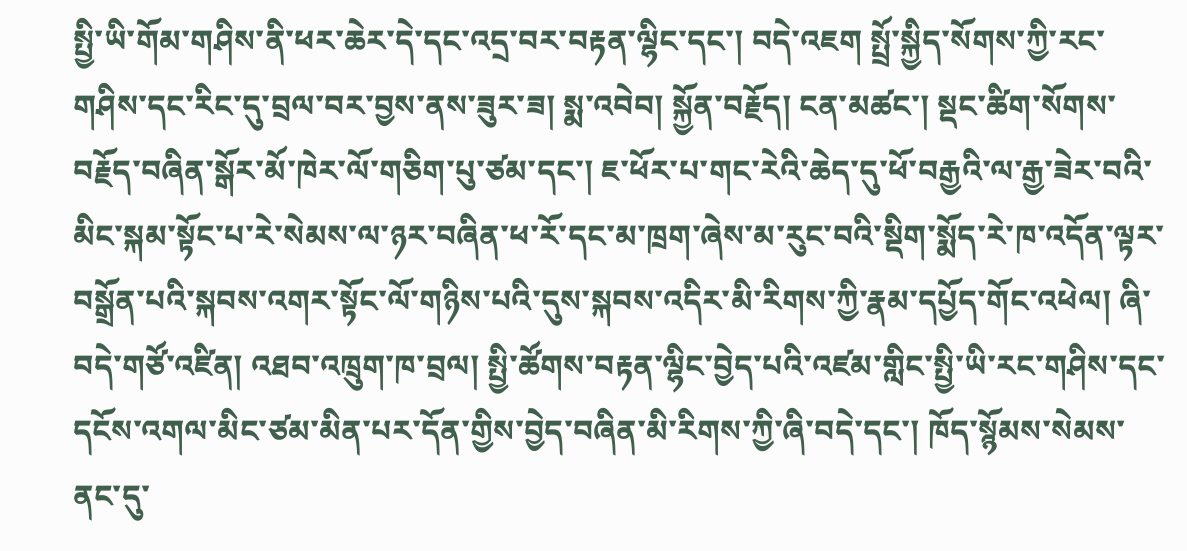སྤྱི་ཡི་གོམ་གཤིས་ནི་ཕར་ཆེར་དེ་དང་འདྲ་བར་བརྟན་ལྷིང་དང་། བདེ་འཇག སྤྲོ་སྐྱིད་སོགས་ཀྱི་རང་གཤིས་དང་རིང་དུ་བྲལ་བར་བྱས་ནས་ཟུར་ཟ། སྨ་འབེབ། སྐྱོན་བརྗོད། ངན་མཚང་། སྡང་ཚིག་སོགས་བརྗོད་བཞིན་སྒོར་མོ་ཁེར་ལོ་གཅིག་པུ་ཙམ་དང་། ཇ་ཕོར་པ་གང་རེའི་ཆེད་དུ་ཕོ་བརྒྱའི་ལ་རྒྱ་ཟེར་བའི་མིང་སྐམ་སྟོང་པ་རེ་སེམས་ལ་ཉར་བཞིན་ཕ་རོ་དང་མ་ཁྲག་ཞེས་མ་རུང་བའི་སྡིག་སྨོད་རེ་ཁ་འདོན་ལྟར་བསྒྲོན་པའི་སྐབས་འགར་སྟོང་ལོ་གཉིས་པའི་དུས་སྐབས་འདིར་མི་རིགས་ཀྱི་རྣམ་དཔྱོད་གོང་འཕེལ། ཞི་བདེ་གཙོ་འཛིན། འཐབ་འཁྲུག་ཁ་བྲལ། སྤྱི་ཚོགས་བརྟན་ལྷིང་བྱེད་པའི་འཛམ་གླིང་སྤྱི་ཡི་རང་གཤིས་དང་དངོས་འགལ་མིང་ཙམ་མིན་པར་དོན་གྱིས་བྱེད་བཞིན་མི་རིགས་ཀྱི་ཞི་བདེ་དང་། ཁོད་སྙོམས་སེམས་ནང་དུ་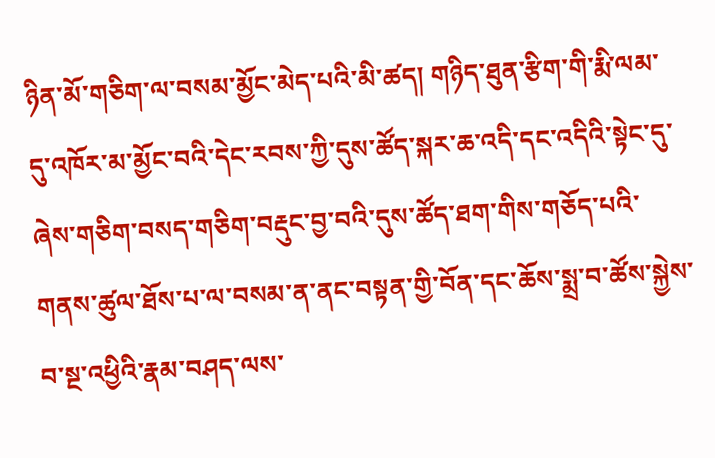ཉིན་མོ་གཅིག་ལ་བསམ་མྱོང་མེད་པའི་མི་ཚད། གཉིད་ཐུན་རྩིག་གི་རྨི་ལམ་དུ་འཁོར་མ་མྱོང་བའི་དེང་རབས་ཀྱི་དུས་ཚོད་སྐར་ཆ་འདི་དང་འདིའི་སྟེང་དུ་ཞེས་གཅིག་བསད་གཅིག་བརྡུང་བྱ་བའི་དུས་ཚོད་ཐག་གིས་གཅོད་པའི་གནས་ཚུལ་ཐོས་པ་ལ་བསམ་ན་ནང་བསྟན་གྱི་བོན་དང་ཆོས་སྨྲ་བ་ཚོས་སྐྱེས་བ་སྔ་འཕྱིའི་རྣམ་བཤད་ལས་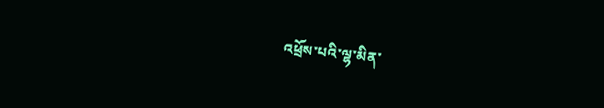འཕྲོས་པའི་ལྷ་མིན་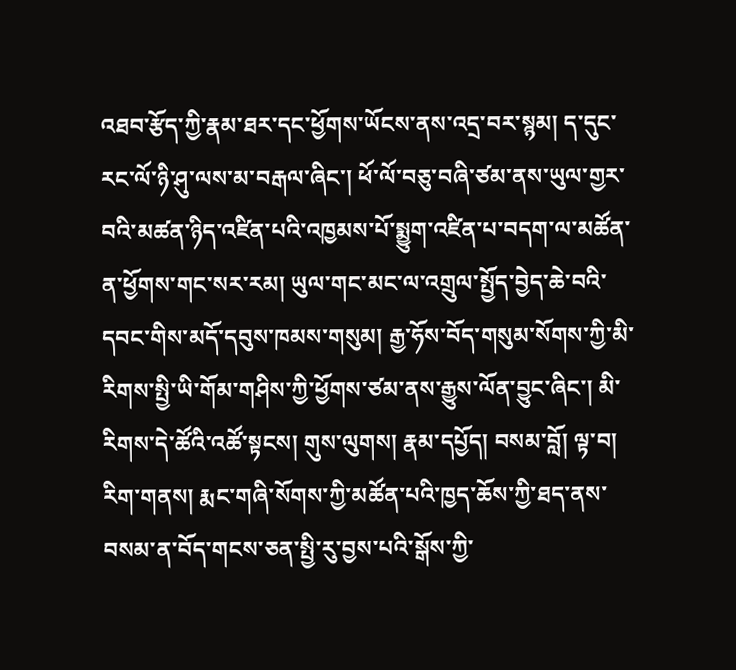འཐབ་རྩོད་ཀྱི་རྣམ་ཐར་དང་ཕྱོགས་ཡོངས་ནས་འདྲ་བར་སྙམ། ད་དུང་རང་ལོ་ཉི་ཤུ་ལས་མ་བརྒལ་ཞིང་། ཕོ་ལོ་བཅུ་བཞི་ཙམ་ནས་ཡུལ་གྱར་བའི་མཚན་ཉིད་འཛིན་པའི་འཁྱམས་པོ་སྨྱུག་འཛིན་པ་བདག་ལ་མཚོན་ན་ཕྱོགས་གང་སར་རམ། ཡུལ་གང་མང་ལ་འགྲུལ་སྤྱོད་བྱེད་ཆེ་བའི་དབང་གིས་མདོ་དབུས་ཁམས་གསུམ། རྒྱ་ཧོས་བོད་གསུམ་སོགས་ཀྱི་མི་རིགས་སྤྱི་ཡི་གོམ་གཤིས་ཀྱི་ཕྱོགས་ཙམ་ནས་རྒྱུས་ལོན་བྱུང་ཞིང་། མི་རིགས་དེ་ཚོའི་འཚོ་སྟངས། གུས་ལུགས། རྣམ་དཔྱོད། བསམ་བློ། ལྟ་བ། རིག་གནས། རྨང་གཞི་སོགས་ཀྱི་མཚོན་པའི་ཁྱད་ཆོས་ཀྱི་ཐད་ནས་བསམ་ན་བོད་གངས་ཅན་སྤྱི་རུ་བྱས་པའི་སྒོས་ཀྱི་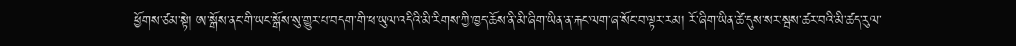ཕྱོགས་ཙམ་སྟེ། ཨ་སྒོས་ནང་གི་ཡང་སྒོས་སུ་གྱུར་པ་བདག་གི་ཕ་ཡུལ་འདིའི་མི་རིགས་ཀྱི་ཁྱད་ཆོས་ནི་མི་ཞིག་ཡིན་ན་རྐང་ལག་ཞ་སོང་བ་ལྟར་རམ། རོ་ཞིག་ཡིན་ཚེ་དུས་སར་སྦས་ཚར་བའི་མི་ཚད་རུལ་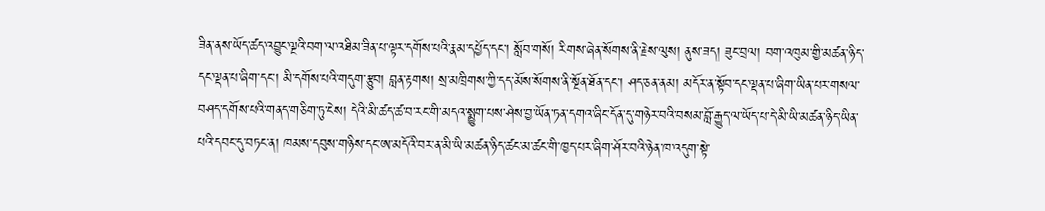ཟིན་ནས་ཡོད་ཚད་འབྱུང་ལྔའི་བག་ལ་འཐིམ་ཟིན་པ་ལྟར་དགོས་པའི་རྣམ་དཔྱོད་དང་། སློབ་གསོ། རིགས་ཞེན་སོགས་ནི་རྗེས་ལུས། ནུས་ཟད། ཟུང་བྲལ། བག་འཁུམ་གྱི་མཚན་ཉིད་དང་ལྡན་པ་ཞིག་དང་། མི་དགོས་པའི་གདུག་རྩུབ། བླན་རྟགས། སྲ་མཁྲིགས་ཀྱི་དད་མོས་སོགས་ནི་སྔོན་ཐོན་དང་། ཤད་ཅན་ནམ། མདོར་ན་སྟོབ་དང་ལྡན་པ་ཞིག་ཡིན་པར་གསལ་བཤད་དགོས་པའི་གནད་གཅིག་ཏུ་ངེས། དེའི་མི་ཚད་ཚ་བ་རང་གི་མདའ་སྨྱུག་པས་ཤེས་བྱ་ཡོན་ཏན་དགའ་ཞིང་དོན་དུ་གཉེར་བའི་བསམ་བློ་རྒྱུད་ལ་ཡོད་པ་དེ་མི་ཡི་མཚན་ཉིད་ཡིན་པའི་དབང་དུ་བཏང་ན། ཁམས་དབུས་གཉིས་དང་ཨ་མདོའི་བར་ན་མི་ཡི་མཚན་ཉིད་ཚང་མ་ཚང་གི་ཁྱད་པར་ཞིག་ཤོར་བའི་ཉེན་ཁ་འདུག་སྟེ་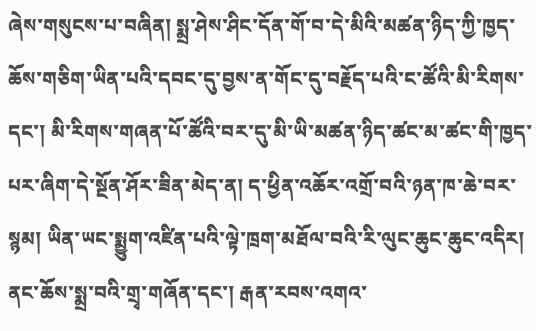ཞེས་གསུངས་པ་བཞིན། སྨྲ་ཤེས་ཤིང་དོན་གོ་བ་དེ་མིའི་མཚན་ཉིད་ཀྱི་ཁྱད་ཆོས་གཅིག་ཡིན་པའི་དབང་དུ་བྱས་ན་གོང་དུ་བརྗོད་པའི་ང་ཚོའི་མི་རིགས་དང་། མི་རིགས་གཞན་པོ་ཚོའི་བར་དུ་མི་ཡི་མཚན་ཉིད་ཚང་མ་ཚང་གི་ཁྱད་པར་ཞིག་དེ་སྔོན་ཤོར་ཟིན་མེད་ན། ད་ཕྱིན་འཆོར་འགྲོ་བའི་ཉན་ཁ་ཆེ་བར་སྙམ། ཡིན་ཡང་སྨྱུག་འཛིན་པའི་ལྟེ་ཁྲག་མཐོལ་བའི་རི་ལུང་ཆུང་ཆུང་འདིར། ནང་ཆོས་སྨྲ་བའི་གྲྭ་གཞོན་དང་། རྒན་རབས་འགའ་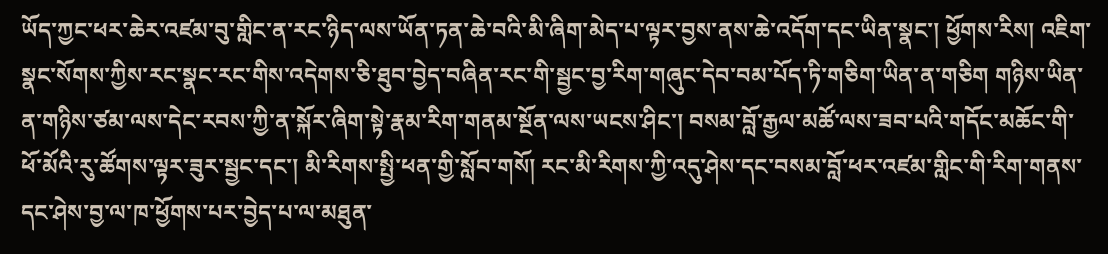ཡོད་ཀྱང་ཕར་ཆེར་འཛམ་བུ་གླིང་ན་རང་ཉིད་ལས་ཡོན་ཏན་ཆེ་བའི་མི་ཞིག་མེད་པ་ལྟར་བྱས་ནས་ཆེ་འདོག་དང་ཡིན་སྣང་། ཕྱོགས་རིས། འཇིག་སྣང་སོགས་ཀྱིས་རང་སྣང་རང་གིས་འདེགས་ཅི་ཐུབ་བྱེད་བཞིན་རང་གི་སྦྱང་བྱ་རིག་གཞུང་དེབ་བམ་པོད་ཏི་གཅིག་ཡིན་ན་གཅིག གཉིས་ཡིན་ན་གཉིས་ཙམ་ལས་དེང་རབས་ཀྱི་ན་སྐོར་ཞིག་སྟེ་རྣམ་རིག་གནམ་སྔོན་ལས་ཡངས་ཤིང་། བསམ་བློ་རྒྱལ་མཚོ་ལས་ཟབ་པའི་གདོང་མཆོང་གི་ཕོ་མོའི་རུ་ཚོགས་ལྟར་ཟུར་སྦྱང་དང་། མི་རིགས་སྤྱི་ཕན་གྱི་སློབ་གསོ། རང་མི་རིགས་ཀྱི་འདུ་ཤེས་དང་བསམ་བློ་ཕར་འཛམ་གླིང་གི་རིག་གནས་དང་ཤེས་བྱ་ལ་ཁ་ཕྱོགས་པར་བྱེད་པ་ལ་མཐུན་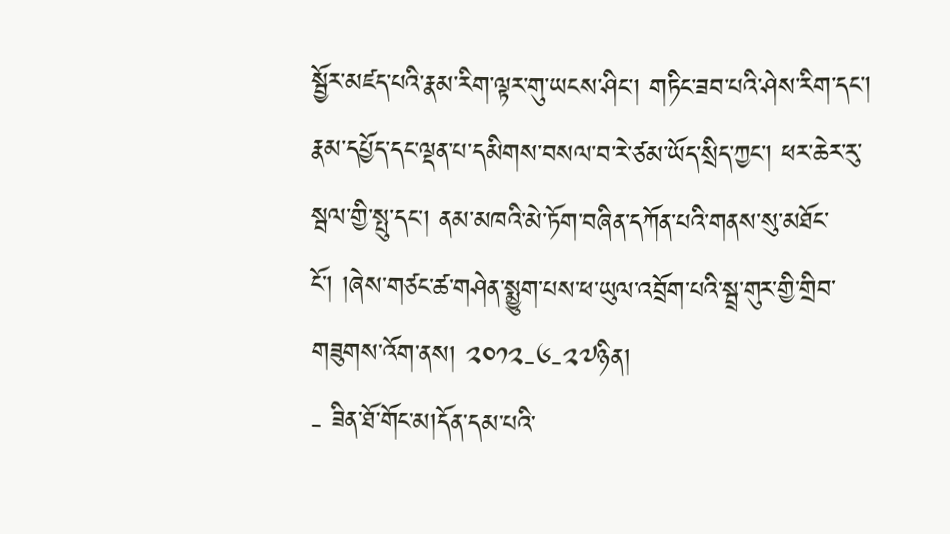སྦྱོར་མཛད་པའི་རྣམ་རིག་ལྟར་གུ་ཡངས་ཤིང་། གཏིང་ཟབ་པའི་ཤེས་རིག་དང་། རྣམ་དཔྱོད་དང་ལྡན་པ་དམིགས་བསལ་བ་རེ་ཙམ་ཡོད་སྲིད་ཀྱང་། ཕར་ཆེར་རུ་སྦལ་གྱི་སྤུ་དང་། ནམ་མཁའི་མེ་ཏོག་བཞིན་དཀོན་པའི་གནས་སུ་མཐོང་ངོ་། །ཞེས་གཙང་ཚ་གཤེན་སྨྱུག་པས་ཕ་ཡུལ་འབྲོག་པའི་སྦྲ་གུར་གྱི་གྲིབ་གཟུགས་འོག་ནས། ༢༠༡༢-༦-༢༧ཉིན།
- ཟིན་ཐོ་གོང་མ།དོན་དམ་པའི་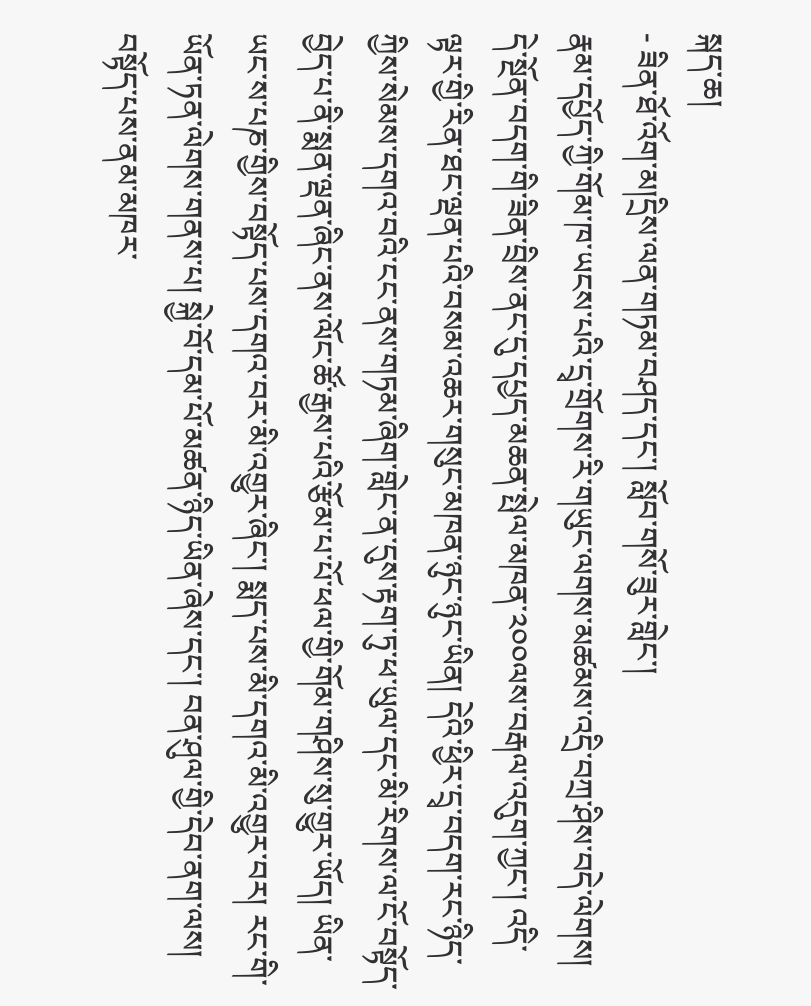སྐད་ཆ།
- ཟིན་ཐོ་འོག་མ།དྲིས་ལན་གཏམ་བཤད་དང་། སློབ་གསོ་ཟུར་གླེང་།
རྣམ་དཔྱོད་ཀྱི་གོམ་ཁ་ཡངས་པའི་དྲྭ་གྲོགས་རི་གཡུང་ལགས་མཚམས་འདྲི་བཀྲ་ཤིས་བདེ་ལེགས། དེ་སྔོན་བདག་གི་ཟིན་བྲིས་ནང་དུ་དཔྱད་མཆན་སྤེལ་མཁན་༢༠༠ལས་བརྒལ་འདུག་ཀྱང་། འདི་ལྟར་གྱི་རིན་ཐང་ལྡན་པའི་བསམ་འཆར་གསུང་མཁན་ཉུང་ཉུང་ཡིན། དེའི་ཕྱིར་དྲྭ་བདག་རང་ཉིད་ཀྱིས་སེམས་དགའ་བའི་ངང་ནས་གཏམ་ཞིག་གླེང་ན་དུས་རྟག་ཏུ་ཕ་ཡུལ་དང་མི་རིགས་ལ་ངོ་བསྟོད་བྱེད་པ་ནི་སྨན་ལྡན་ཞིང་ནས་ལོང་ཚོ་རྒྱས་པའི་རྩོམ་པ་པོ་ཕལ་གྱི་གོམ་གཤིས་སུ་གྱུར་ཡོད། ཡིན་ཡང་ས་པཎ་གྱིས་བསྟོད་པས་དགའ་བར་མི་འགྱུར་ཞིང་། སྨད་པས་མི་དགའ་མི་འགྱུར་བར། རང་གི་ཡོན་ཏན་ལེགས་གནས་པ། སྐྱེ་བོ་དམ་པོ་མཚན་ཉིད་ཡིན་ཞེས་དང་། བན་ཤུལ་གྱི་དེབ་ནག་ལས། བསྟོད་པས་ནམ་མཁར་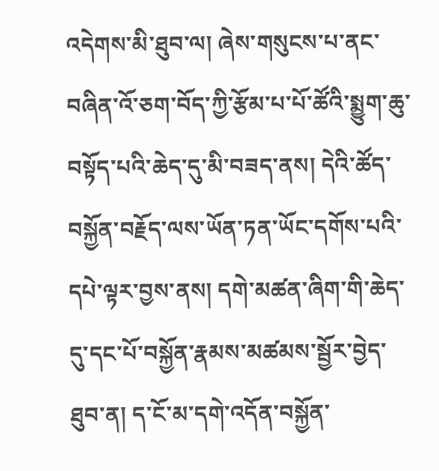འདེགས་མི་ཐུབ་ལ། ཞེས་གསུངས་པ་ནང་བཞིན་འོ་ཅག་བོད་ཀྱི་རྩོམ་པ་པོ་ཚོའི་སྨྱུག་ཆུ་བསྟོད་པའི་ཆེད་དུ་མི་བཟད་ནས། དེའི་ཚོད་བསྐྱོན་བརྗོད་ལས་ཡོན་ཏན་ཡོང་དགོས་པའི་དཔེ་ལྟར་བྱས་ནས། དགེ་མཚན་ཞིག་གི་ཆེད་དུ་དང་པོ་བསྐྱོན་རྣམས་མཚམས་སྦྱོར་བྱེད་ཐུབ་ན། ད་ངོ་མ་དགེ་འདོན་བསྐྱོན་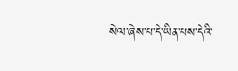སེལ་ཞེས་པ་དེ་ཡིན་པས་དེའི་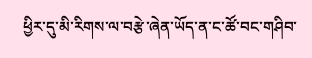ཕྱིར་དུ་མི་རིགས་ལ་བརྩེ་ཞེན་ཡོད་ན་ང་ཚོ་བང་གཤིབ་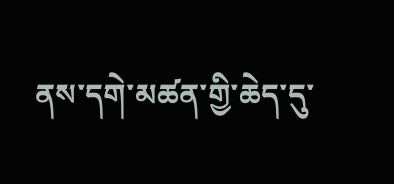ནས་དགེ་མཚན་གྱི་ཆེད་དུ་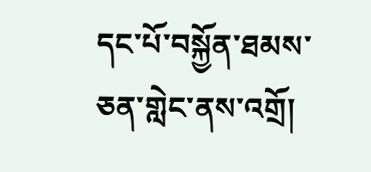དང་པོ་བསྐྱོན་ཐམས་ཅན་གླེང་ནས་འགྲོ།